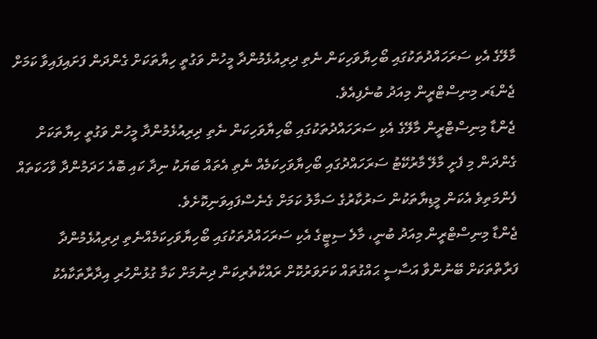މާލޭގެ އެކި ސަރަހައްދުތަކުގައި ބޯހިޔާވަހިކަން ނެތި ދިރިއުޅެމުންދާ މީހުން ވަގުތީ ހިޔާތަކަށް ގެންދަން ފަށައިފައިވާ ކަމަށް ޖެންޑަރ މިނިސްޓްރީން މިއަދު ބުނެފިއެވެ.
ޖެންޑާ މިނިސްޓްރީން މާލޭގެ އެކި ސަރަހައްދުތަކުގައި ބޯހިޔާވަހިކަން ނެތި ދިރިއުޅެމުންދާ މީހުން ވަގުތީ ހިޔާތަކަށް ގެންދަން މި ފެށީ މާލޭ މާރުކޭޓު ސަރަހައްދުގައި ބޯހިޔާވަހިކަމެއް ނެތި އެތައް ބަޔަކު ނިދާ ކައި ބޮއެ ހަދަމުންދާ ވާހަކަތައް ފެންމަތިވެ އެކަން މީޑިޔާތަކުން ސަރުކާރުގެ ސަމާލު ކަމަށް ގެނެސްފައިވަނިކޮށެވެ.
ޖެންޑާ މިނިސްޓްރީން މިއަދު ބުނީ، މާލެ ސިޓީގެ އެކި ސަރަހައްދުތަކުގައި ބޯހިޔާވަހިކަމެއްނެތި ދިރިއުޅެމުންދާ ފަރާތްތަކަށް ބޭނުންވާ އަސާސީ ޙައްގުތައް ކަށަވަރުކޮށް ރައްކާތެރިކަން ދިނުމަށް ކަމާ ގުޅުންހުރި އިދާރާތަކާއެކު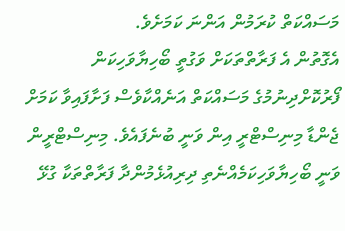މަސައްކަތް ކުރަމުން އަންނަ ކަމަށެވެ.
އެގޮތުން އެ ފަރާތްތަކަށް ވަގުތީ ބޯހިޔާވަހިކަން ފޯރުކޮށްދިނުމުގެ މަސައްކަތް އަނެއްކާވެސް ފަށާފައިވާ ކަމަށް ޖެންޑާ މިނިސްޓްރީ އިން ވަނީ ބުނެފައެވެ. މިނިސްޓްރީން ވަނީ ބޯހިޔާވަހިކަމެއްނެތި ދިރިއުޅެމުންދާ ފަރާތްތަކާ ގުޅޭ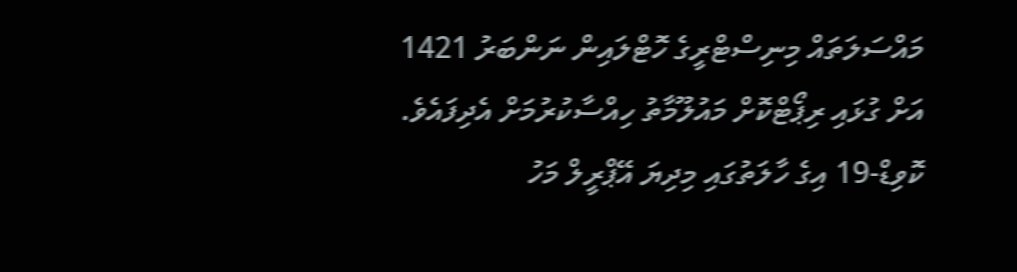މައްސަލަތައް މިނިސްޓްރީގެ ހޮޓްލައިން ނަންބަރު 1421 އަށް ގުޅައި ރިޕޯޓްކޮށް މައުލޫމާތު ހިއްސާކުރުމަށް އެދިފައެވެ.
ކޮވިޑް-19 އިގެ ހާލަތުގައި މިދިޔަ އޭޕްރީލް މަހު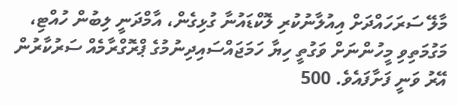މާލޭ ސަރަހައްދަށް އިއުލާނުކުރި ލޮކްޑައުނާ ގުޅިގެން، އާމްދަނީ ލިބުން ހުއްޓި، މަގުމަތިވި މީހުންނަށް ވަގުތީ ހިޔާ ހަމަޖައްސައިދިނުމުގެ ޕްރޮގްރާމެއް ސަރުކާރުން އޭރު ވަނީ ފަށާފައެވެ. 500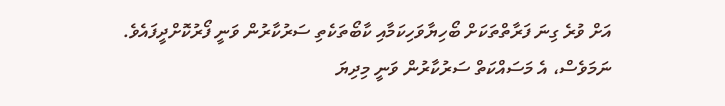އަށް ވުރެ ގިނަ ފަރާތްތަކަށް ބޯހިޔާވަހިކަމާއި ކާބޯތަކެތި ސަރުކާރުން ވަނީ ފޯރުކޮށްދީފައެވެ. ނަމަވެސް، އެ މަސައްކަތް ސަރުކާރުން ވަނީ މިދިޔަ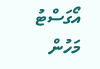އޯގަސްޓު މަހުން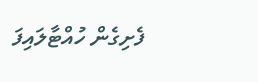ފެށިގެން ހުއްޓާލައިފަ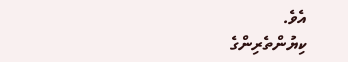އެވެ.
ކިޔުންތެރިންގެ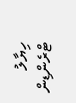ހިޔާލު
ޓްރެންޑިން